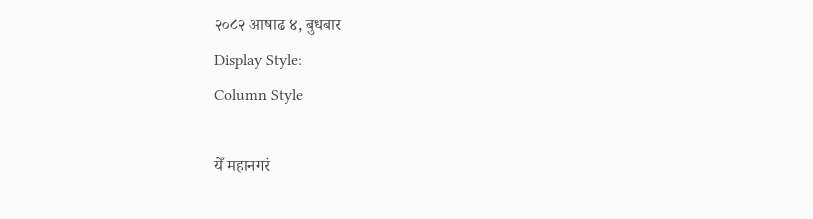२०८२ आषाढ ४, बुधबार
Display Style:
Column Style

येँ महानगरं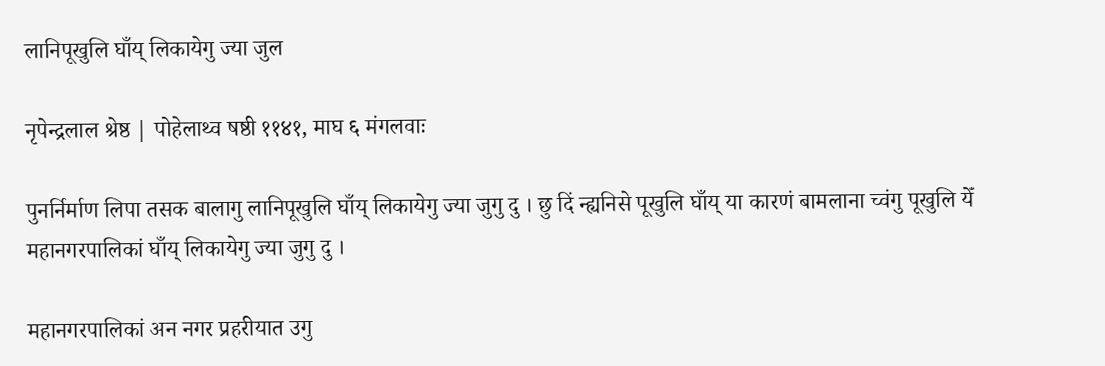लानिपूखुलि घाँय् लिकायेगु ज्या जुल

नृपेन्द्रलाल श्रेष्ठ | पोहेलाथ्व षष्ठी ११४१, माघ ६ मंगलवाः

पुनर्निर्माण लिपा तसक बालागु लानिपूखुलि घाँय् लिकायेगु ज्या जुगु दु । छु दिं न्ह्यनिसे पूखुलि घाँय् या कारणं बामलाना च्वंगु पूखुलि येँ महानगरपालिकां घाँय् लिकायेगु ज्या जुगु दु ।

महानगरपालिकां अन नगर प्रहरीयात उगु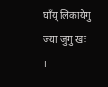घाँय् लिकायेगु ज्या जुगु खः ।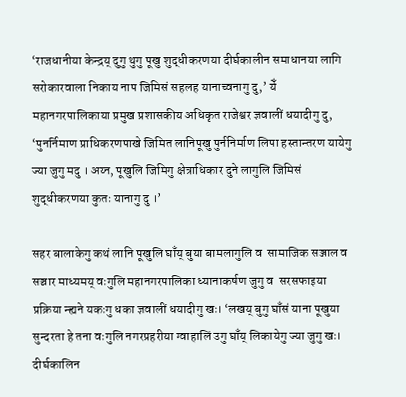‘राजधानीया केन्द्रय् दुगु थुगु पूखु शुद्धीकरणया दीर्घकालीन समाधानया लागि सरोकारवाला निकाय नाप जिमिसं सहलह यानाच्वनागु दु,’ येँ महानगरपालिकाया प्रमुख प्रशासकीय अधिकृत राजेश्वर ज्ञवालीं धयादीगु दु, ‘पुनर्निमाण प्राधिकरणपाखे जिमित लानिपूखु पुर्ननिर्माण लिपा हस्तान्तरण यायेगु ज्या जुगु मदु । अय्न, पूखुलि जिमिगु क्षेत्राधिकार दुने लागुलि जिमिसं शुद्धीकरणया कुतः यानागु दु ।’

सहर बालाकेगु कथं लानि पूखुलि घाँय् बुया बामलागुलि व  सामाजिक सञ्जाल व सञ्चार माध्यमय् वःगुलि महानगरपालिका ध्यानाकर्षण जुगु व  सरसफाइया प्रक्रिया न्ह्यने यकःगु धका ज्ञवालीं धयादीगु खः। ‘लखय् बुगु घाँसं याना पूखुया सुन्दरता हे तना वःगुलि नगरप्रहरीया ग्वाहालिं उगु घाँय् लिकायेगु ज्या जुगु खः। दीर्घकालिन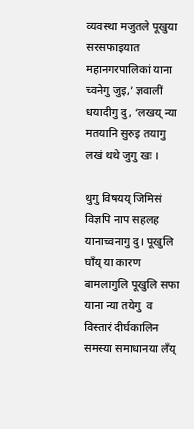व्यवस्था मजुतले पूखुया सरसफाइयात महानगरपालिकां याना च्वनेगु जुइ,’ ज्ञवालीं धयादीगु दु, ‘लखय् न्या मतयानि सुरुइ तयागु लखं थथे जुगु खः ।

थुगु विषयय् जिमिसं विज्ञपि नाप सहलह यानाच्वनागु दु। पूखुलि घाँय् या कारण बामलागुलि पूखुलि सफा याना न्या तयेगु  व विस्तारं दीर्घकालिन समस्या समाधानया लँय्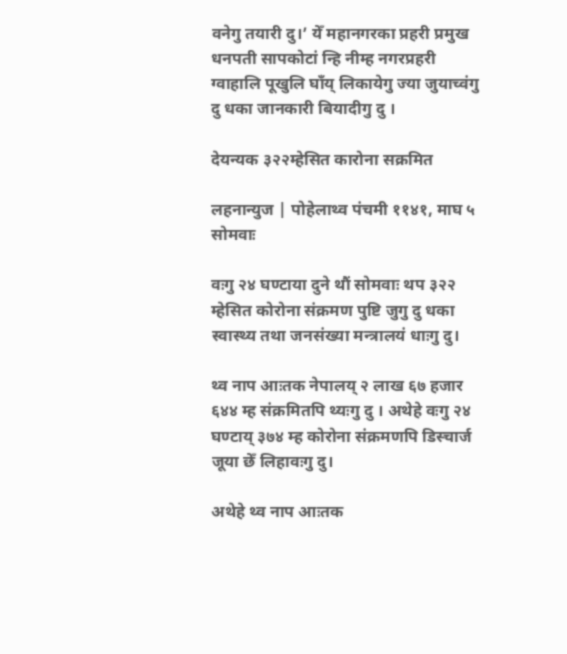वनेगु तयारी दु।’ येँ महानगरका प्रहरी प्रमुख धनपती सापकोटां न्हि नीम्ह नगरप्रहरी ग्वाहालि पूखुलि घाँय् लिकायेगु ज्या जुयाच्वंगु दु धका जानकारी बियादीगु दु ।

देयन्यक ३२२म्हेसित कारोना सक्रमित

लहनान्युज | पोहेलाथ्व पंचमी ११४१, माघ ५ सोमवाः

वःगु २४ घण्टाया दुने थौं सोमवाः थप ३२२ म्हेसित कोरोना संक्रमण पुष्टि जुगु दु धका स्वास्थ्य तथा जनसंख्या मन्त्रालयं धाःगु दु।

थ्व नाप आःतक नेपालय् २ लाख ६७ हजार ६४४ म्ह संक्रमितपि थ्यःगु दु । अथेहे वःगु २४ घण्टाय् ३७४ म्ह कोरोना संक्रमणपि डिस्चार्ज जूया छेँ लिहावःगु दु।

अथेहे थ्व नाप आःतक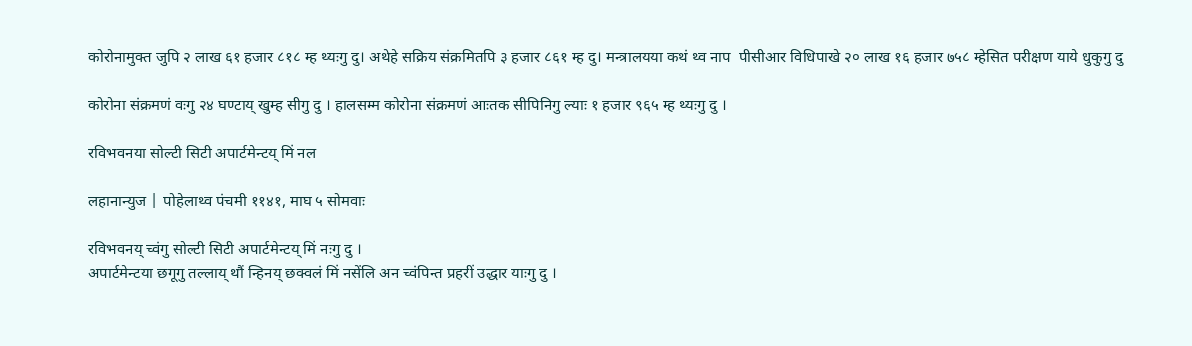कोरोनामुक्त जुपि २ लाख ६१ हजार ८१८ म्ह थ्यःगु दु। अथेहे सक्रिय संक्रमितपि ३ हजार ८६१ म्ह दु। मन्त्रालयया कथं थ्व नाप  पीसीआर विधिपाखे २० लाख १६ हजार ७५८ म्हेसित परीक्षण याये धुकुगु दु

कोरोना संक्रमणं वःगु २४ घण्टाय् खुम्ह सीगु दु । हालसम्म कोरोना संक्रमणं आःतक सीपिनिगु ल्याः १ हजार ९६५ म्ह थ्यःगु दु ।

रविभवनया सोल्टी सिटी अपार्टमेन्टय् मिं नल

लहानान्युज | पोहेलाथ्व पंचमी ११४१, माघ ५ सोमवाः

रविभवनय् च्वंगु सोल्टी सिटी अपार्टमेन्टय् मिं नःगु दु ।
अपार्टमेन्टया छगूगु तल्लाय् थौं न्हिनय् छक्वलं मिं नसेंलि अन च्वंपिन्त प्रहरीं उद्धार याःगु दु ।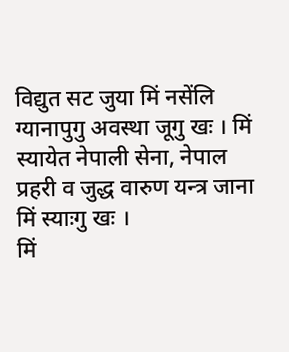विद्युत सट जुया मिं नसेंलि ग्यानापुगु अवस्था जूगु खः । मिं स्यायेत नेपाली सेना, नेपाल प्रहरी व जुद्ध वारुण यन्त्र जाना मिं स्याःगु खः ।
मिं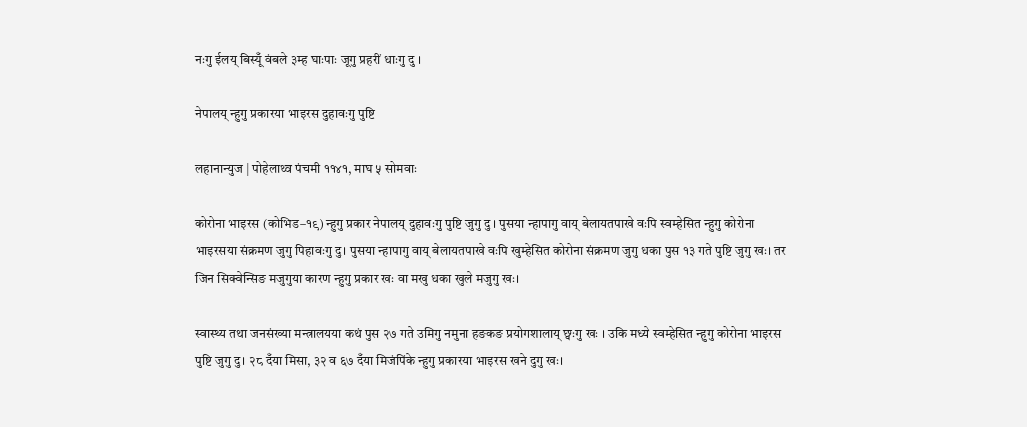नःगु ईलय् बिस्यूँ वंबले ३म्ह घाःपाः जूगु प्रहरीं धाःगु दु ।

नेपालय् न्हुगु प्रकारया भाइरस दुहावःगु पुष्टि

लहानान्युज | पोहेलाथ्व पंचमी ११४१, माघ ५ सोमवाः

कोरोना भाइरस (कोभिड–१९) न्हुगु प्रकार नेपालय् दुहावःगु पुष्टि जुगु दु । पुसया न्हापागु वाय् बेलायतपाखे वःपि स्वम्हेसित न्हुगु कोरोना भाइरसया संक्रमण जुगु पिहावःगु दु। पुसया न्हापागु वाय् बेलायतपाखे वःपि खुम्हेसित कोरोना संक्रमण जुगु धका पुस १३ गते पुष्टि जुगु खः। तर जिन सिक्वेन्सिङ मजुगुया कारण न्हुगु प्रकार खः वा मखु धका खुले मजुगु खः।

स्वास्थ्य तथा जनसंख्या मन्त्रालयया कथं पुस २७ गते उमिगु नमुना हङकङ प्रयोगशालाय् छ्वःगु खः । उकि मध्ये स्वम्हेसित न्हुगु कोरोना भाइरस पुष्टि जुगु दु। २८ दँया मिसा, ३२ व ६७ दँया मिजंपिंके न्हुगु प्रकारया भाइरस खने दुगु खः।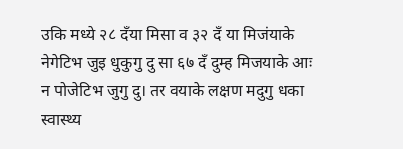उकि मध्ये २८ दँया मिसा व ३२ दँ या मिजंयाके नेगेटिभ जुइ धुकुगु दु सा ६७ दँ दुम्ह मिजयाके आः न पोजेटिभ जुगु दु। तर वयाके लक्षण मदुगु धका स्वास्थ्य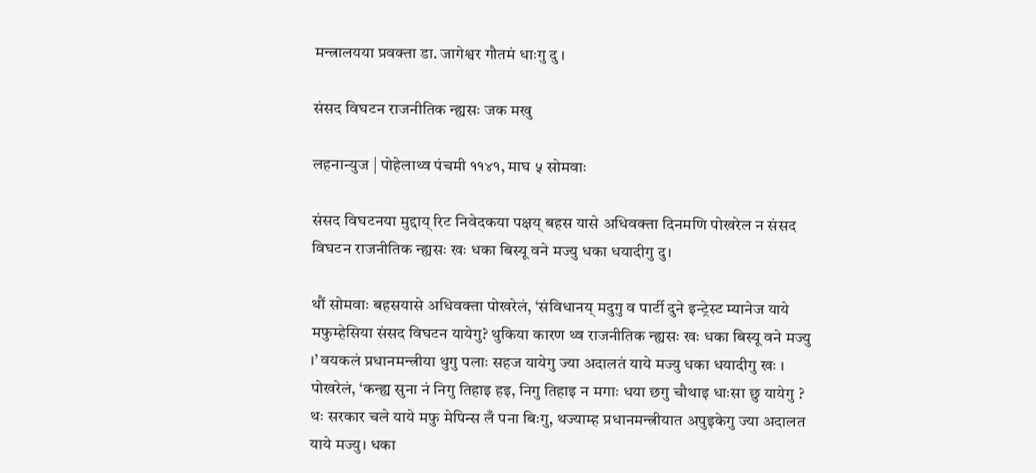मन्त्रालयया प्रवक्ता डा. जागेश्वर गौतमं धाःगु दु ।

संसद विघटन राजनीतिक न्ह्यसः जक मखु

लहनान्युज | पोहेलाथ्व पंचमी ११४१, माघ ५ सोमवाः

संसद विघटनया मुद्दाय् रिट निवेदकया पक्षय् बहस यासे अधिवक्ता दिनमणि पोखरेल न संसद विघटन राजनीतिक न्ह्यसः खः धका बिस्यू वने मज्यु धका धयादीगु दु।

थौं सोमवाः बहसयासे अधिवक्ता पोखरेलं, ‘संविधानय् मदुगु व पार्टी दुने इन्ट्रेस्ट म्यानेज याये मफुम्हेसिया संसद विघटन यायेगु? थुकिया कारण थ्व राजनीतिक न्ह्यसः खः धका बिस्यू वने मज्यु ।’ वयकलं प्रधानमन्त्रीया थुगु पलाः सहज यायेगु ज्या अदालतं याये मज्यु धका धयादीगु खः । पोखरेलं, ‘कन्ह्य सुना नं निगु तिहाइ हइ, निगु तिहाइ न मगाः धया छगु चौथाइ धाःसा छु यायेगु ? थः सरकार चले याये मफु मेपिन्स लँ पना बिःगु, थज्याम्ह प्रधानमन्त्रीयात अपुइकेगु ज्या अदालत याये मज्यु। धका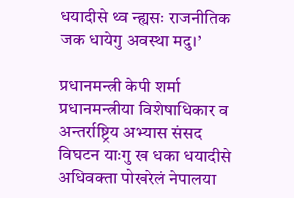धयादीसे थ्व न्ह्यसः राजनीतिक जक धायेगु अवस्था मदु।’

प्रधानमन्त्री केपी शर्मा प्रधानमन्त्रीया विशेषाधिकार व अन्तर्राष्ट्रिय अभ्यास संसद विघटन याःगु ख धका धयादीसे अधिवक्ता पोखरेलं नेपालया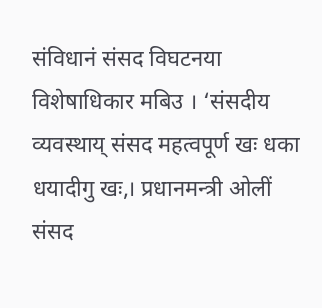संविधानं संसद विघटनया विशेषाधिकार मबिउ । ‘संसदीय व्यवस्थाय् संसद महत्वपूर्ण खः धका धयादीगु खः,। प्रधानमन्त्री ओलीं संसद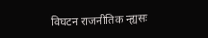विघटन राजनीतिक न्ह्यसः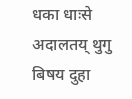धका धाःसे अदालतय् थुगु बिषय दुहा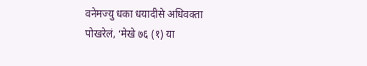वनेमज्यु धका धयादीसे अधिवक्ता पोखरेलं, ‘मेखे ७६ (१) या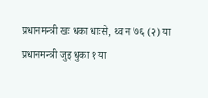प्रधानमन्त्री खः धका धाःसे, थ्व न ७६ (२) या प्रधानमन्त्री जुइ धुका १ या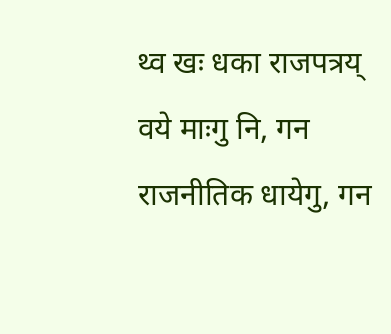थ्व खः धका राजपत्रय् वये माःगु नि, गन राजनीतिक धायेगु, गन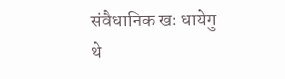संवैधानिक खः धायेगु थे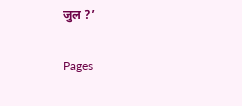जुल ?’

Pages